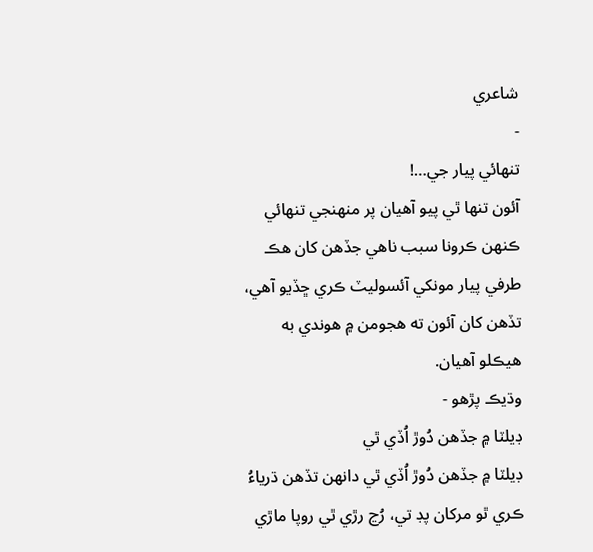شاعري
-
تنهائي پيار جي…!
آئون تنها ٿي پيو آهيان پر منهنجي تنهائي ڪنهن ڪرونا سبب ناهي جڏهن کان هڪ طرفي پيار مونکي آئسوليٽ ڪري ڇڏيو آهي، تڏهن کان آئون ته هجومن ۾ هوندي به ھيڪلو آهيان.
وڌيڪ پڙھو -
ڊيلٽا ۾ جڏهن دُوڙ اُڏي ٿي
ڊيلٽا ۾ جڏهن دُوڙ اُڏي ٿي دانهن تڏهن ڌرياءُ ڪري ٿو مرکان پڊ تي، رُڃ رڙي ٿي روپا ماڙي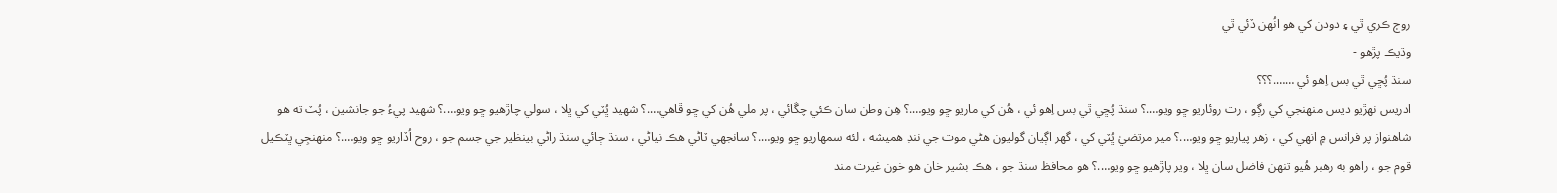روڄ ڪري ٿي ۽ دودن کي هو انُهن ڏئي ٿي
وڌيڪ پڙھو -
سنڌ پُڇي ٿي بس اِهو ئي …….؟؟؟
ادريس نھڙيو ديس منهنجي کي رڳو ، رت روئاريو ڇو ويو….؟ سنڌ پُڇي ٿي بس اِهو ئي ، هُن کي ماريو ڇو ويو….؟ هِن وطن سان ڪئي چڱائي ، پر ملي هُن کي ڇو ڦاهي….؟ شهيد ڀُٽي کي ڀلا ، سولي چاڙهيو ڇو ويو….؟ شهيد پيءُ جو جانشين ، پُٽ ته هو شاهنواز پر فرانس ۾ انهي کي ، زهر پياريو ڇو ويو….؟ مير مرتضيٰ ڀُٽي کي ، گهر اڳيان گوليون هڻي موت جي ننڊ هميشه ، لئه سمهاريو ڇو ويو….؟ سانجهي ٽاڻي هڪ نياڻي ، سنڌ ڄائي سنڌ راڻي بينظير جي جسم جو ، روح اُڏاريو ڇو ويو….؟ منهنجِي ڀٽڪيل قوم جو ، راهو به رهبر هُيو تنهن فاضل سان ڀلا ، وير پاڙهيو ڇو ويو….؟ هو محافظ سنڌ جو ، هڪ بشير خان هو خون غيرت مند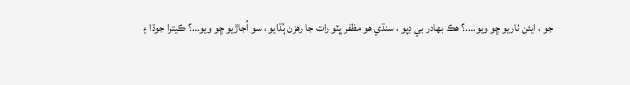جو ، ايئن ٺاريو ڇو ويو….؟ هڪ بهادر بي ڊپو ، سنڌي هو مظفر ڀٽو رات جا رهزن ٻُڌايو ، سو اُجاڙيو ڇو ويو…؟ ڪيترا جوڌا ۽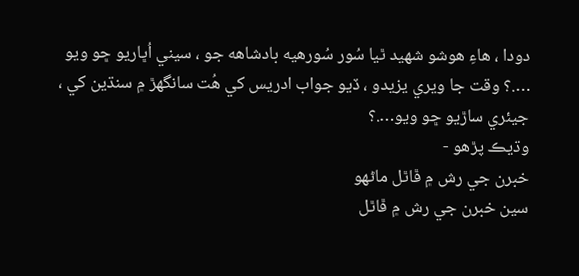دودا ، هاءِ هوشو شهيد ٿيا سُور سُورهيه بادشاهه جو ، سيني اُڀاريو ڇو ويو ….؟ وقت جا ويري يزيدو ، ڏيو جواب ادريس کي هُت سانگهڙ ۾ سنڌين کي ، جيئري ساڙيو ڇو ويو….؟
وڌيڪ پڙھو -
خبرن جي رش ۾ ڦاٿل ماڻهو
سين خبرن جي رش ۾ ڦاٿل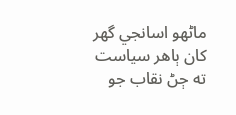ماڻهو اسانجي گهر کان ٻاهر سياست ته ڄڻ نقاب جو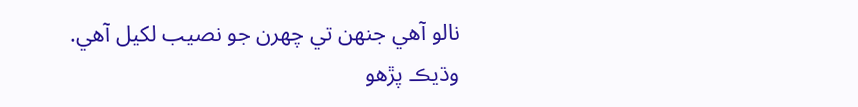نالو آهي جنهن تي چهرن جو نصيب لکيل آهي.
وڌيڪ پڙھو